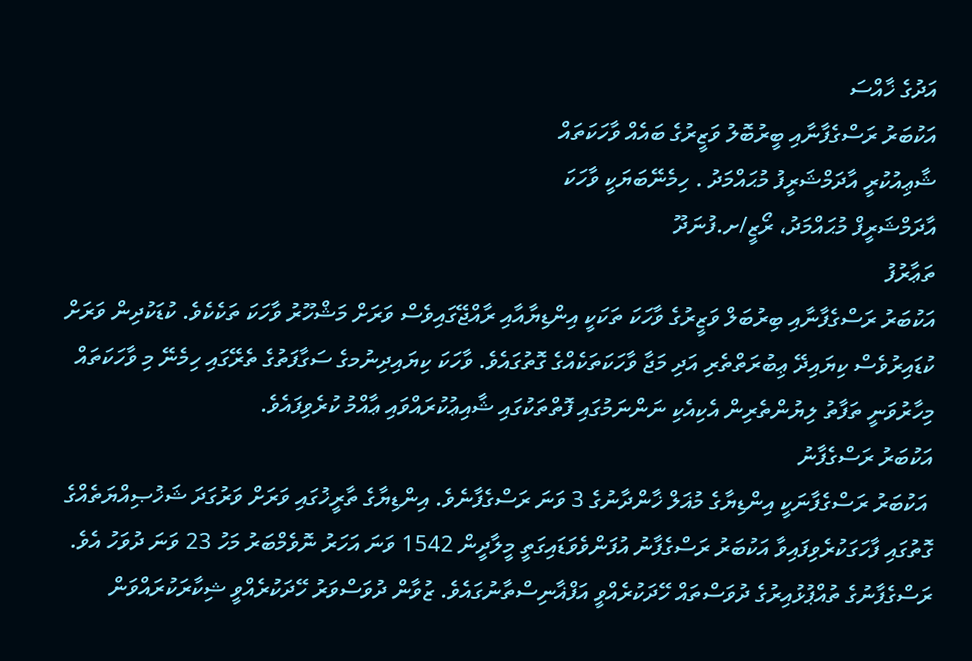އަދުގެ ޚާއްސަ
އަކުބަރު ރަސްގެފާނާއި ބީރުބޮލު ވަޒީރުގެ ބައެއް ވާހަކަތައް
ޝާޢިއުކުރީ އާދަމްޝަރީފު މުޙައްމަދު . ހިމެނޭބަޔަކީ ވާހަކަ
އާދަމްޝަރީފް މުޙައްމަދު، ރޯޒީ/ށ.ފުނަދޫ
ތަޢާރުފު
އަކުބަރު ރަސްގެފާނާއި ބިރުބަލް ވަޒީރުގެ ވާހަކަ ތަކަކީ އިންޑިޔާއާއި ރާއްޖޭގައިވެސް ވަރަށް މަޝްހޫރު ވާހަކަ ތަކެކެވެ. ކުޑަކުދިން ވަރަށް ކުޑައިރުވެސް ކިޔައިދޭ ޢިބުރަތްތެރި އަދި މަޖާ ވާހަކަތަކެއްގެ ގޮތުގައެވެ. ވާހަކަ ކިޔައިދިނުމގެ ސަގާފަތުގެ ތެރޭގައި ހިމެނޭ މި ވާހަކަތައް މިހާރުވަނީ ތަފާތު ލިޔުންތެރިން އެކިއެކި ނަންނަމުގައި ފޮތްތަކުގައި ޝާއިޢުކުރައްވައި ޢާއްމު ކުރެވިފައެވެ.
އަކުބަރު ރަސްގެފާނު
 އަކުބަރު ރަސްގެފާނަކީ އިންޑިޔާގެ މުޣަލް ޚާންދާނުގެ 3 ވަނަ ރަސްގެފާނެވެ. އިންޑިޔާގެ ތާރީޚުގައި ވަރަށް ވަރުގަދަ ޝަޚުޞިއްޔަތެއްގެ ގޮތުގައި ފާހަގަކުރެވިފައިވާ އަކުބަރު ރަސްގެފާނު އުފަންވެވަޑައިގަތީ މީލާދީން 1542 ވަނަ އަހަރު ނޮވެމްބަރު މަހު 23 ވަނަ ދުވަހު އެވެ. ރަސްގެފާނުގެ ތުއްޕުޅުއިރުގެ ދުވަސްތައް ހޭދަކުރެއްވީ އަފްޣާނިސްތާނުގައެވެ. ޒުވާން ދުވަސްވަރު ހޭދަކުރެއްވީ ޝިކާރަކުރައްވަން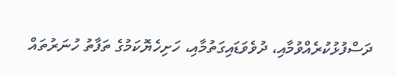ދަސްފުޅުކުރެއްވުމާއި، ދުވެވަޑައިގަތުމާއި، ހަށިހެޔޮކަމުގެ ތަފާތު ހުނަރުތައް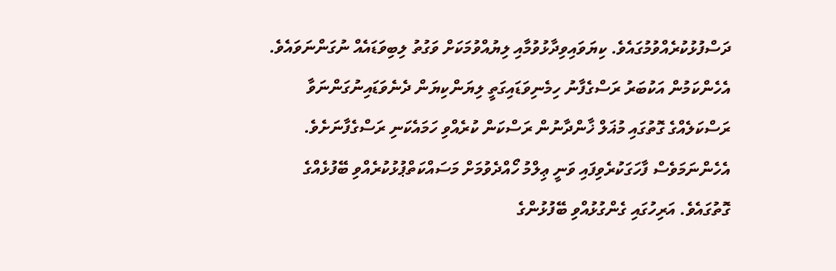ދަސްފުޅުކުރެއްވުމުގައެވެ. ކިޔަވައިވިދާޅުވުމާއި ލިޔުއްވުމަކަށް ވަގުތު ލިބިވަޑައެއް ނުގަންނަވައެވެ.
އެހެންކަމުން އަކުބަރު ރަސްގެފާނު ހިމެނިވަޑައިގަތީ ލިޔަންކިޔަން ދެނެވަޑައިނުގަންނަވާ ރަސްކަލެއްގެ ގޮތުގައި މުޣަލް ޚާންދާނުން ރަސްކަން ކުރެއްވި ހަމައެކަނި ރަސްގެފާނަށެވެ. އެހެންނަމަވެސް ފާހަގަކުރެވިފައި ވަނީ ޢިލްމު ހޯއްދެވުމަށް މަސައްކަތްޕުޅުކުރެއްވި ބޭފުޅެއްގެ ގޮތުގައެވެ. އަރިހުގައި ގެންގުޅުއްވި ބޭފުޅުންގެ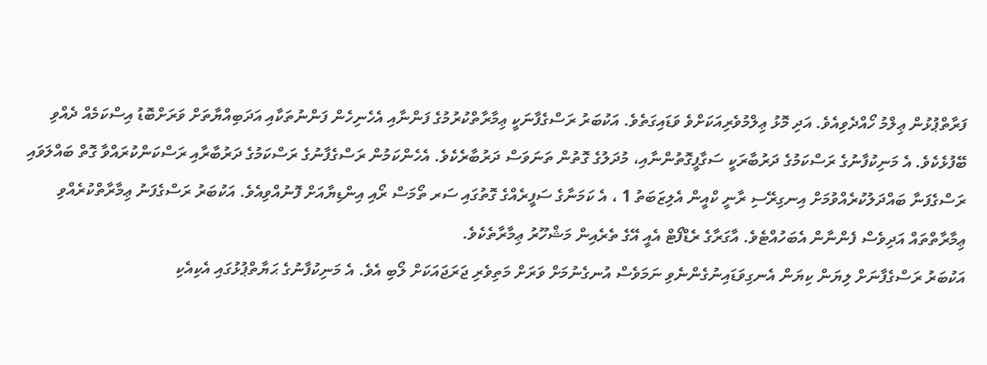ފަރާތްޕުޅުން ޢިލްމު ހޯއްދެވިއެވެ. އަދި މޮޅު ޢިލްމުވެރިއަކަށްވެ ވަޑައިގަތެވެ. އަކުބަރު ރަސްގެފާނަކީ ޢިމާރާތްކުރުމުގެ ފަންނާއި އެހެނިހެން ފަންނުތަކާއި އަދަބިއްޔާތަށް ވަރަށްބޮޑު އިސްކަމެއް ދެއްވި ބޭފުޅެކެވެ. އެ މަނިކުފާނުގެ ރަސްކަމުގެ ދަރުބާރަކީ ސަގާފީގޮތުންނާއި، މުދަލުގެ ގޮތުން ތަނަވަސް ދަރުބާރެކެވެ. އެހެންކަމުން ރަސްގެފާނުގެ ރަސްކަމުގެ ދަރުބާރާއި ރަސްކަންކުރައްވާ ގޮތް ބައްލަވައި ރަސްގެފަނާ ބައްދަލުކުރެއްވުމަށް އިނގިރޭސި ރާނީ ކްއީން އެލިޒަބަތު 1 ، އެ ކަމަނާގެ ސަފީރެއްގެ ގޮތުގައި ސަރ ތޯމަސް ރޯއި އިންޑިޔާއަށް ފޮނުއްވިއެވެ. އަކުބަރު ރަސްގެފަނު ޢިމާރާތްކުރެއްވި ޢިމާރާތްތައް އަދިވެސް ފެންނާން އެބަހުއްޓެވެ. އާގަރާގެ ރެޑްފޯޓް އެއީ އޭގެ ތެރެއިން މަޝްހޫރު ޢިމާރާތެކެވެ.
އަކުބަރު ރަސްގެފާނަށް ލިޔަން ކިޔަން އެނގިވަޑައިނުގެންނެވި ނަމަވެސް އުނގެނުމަށް ވަރަށް މަތިވެރި ޖަރަޖައަކަށް ލޯބި އެވެ. އެ މަނިކުފާނުގެ ޙަޔާތްޕުޅުގައި އެކިއެކި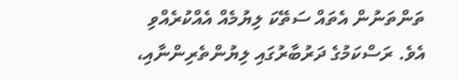ތަންތަނުން އެތައް ސަތޭކަ ލިޔުމެއް އެއްކުރެއްވި އެވެ. ރަސްކަމުގެ ދަރުބާރުގައި ލިޔުންތެރިންނާއި،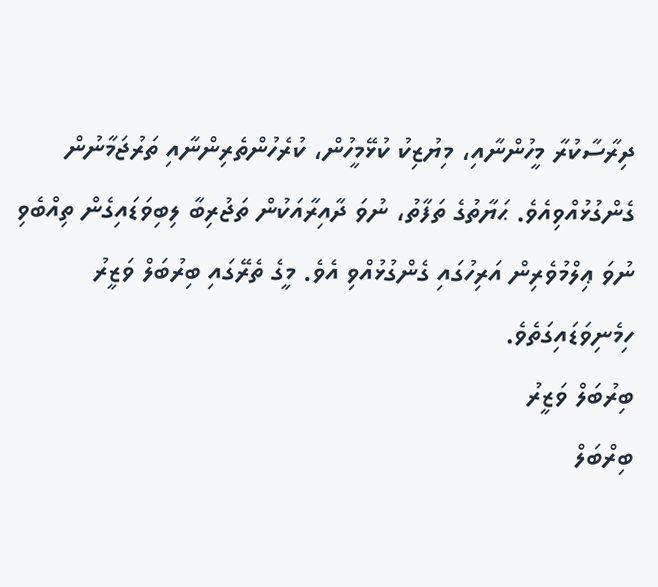ދިރާސާކުރާ މީހުންނާއި، މިޔުޒިކު ކުޅޭމީހުން، ކުރެހުންތެރިންނާއި ތަރުޖަމާނުން ގެންގުޅުއްވިއެވެ. ޙަޔާތުގެ ތަފާތު، ނުވަ ދާއިރާއަކުން ތަޖުރިބާ ލިބިވަޑައިގެން ތިއްބެވި ނުވަ ޢިލްމުވެރިން އަރިހުގައި ގެންގުޅުއްވި އެވެ. މީގެ ތެރޭގައި ބިރުބަލް ވަޒީރު ހިމެނިވަޑައިގަތެވެ.
ބިރުބަލް ވަޒީރު
ބިރްބަލް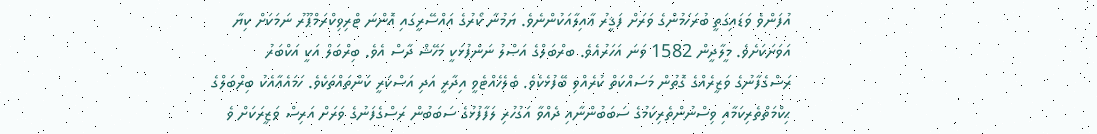އުފަންވެ ވަޑައިގަތީ ބުރަހަމުންގެ ވަރަށް ފަޤީރު ޢާއިލާއަކުންނެވެ. ޔަމުނާ ކޯރުގެ އައްސޭރީގައި އޮންނަ ޓްރިވިކްރަމްޕޫރު ނަމަކަށް ކިޔާ އަވަށަކަށެވެ. މީލާދީން 1582 ވަނަ އަހަރުއެވެ. ބރްބަލްގެ އަޞްލު ނަންފުޅަކީ މަހޭޝް ދާސް އެވެ. ބިރްބަލް އަކީ އަކްބަރު ރަސްގެފާނުގެ ވަޒީރެއްގެ ގޮތުން މަސައްކަތް ކުރެއްވި ބޭފުޅެކެވެ. ބެލެހެއްޓެވީ އިދާރީ އަދި އަސްކަރީ ކަންތައްތަކެވެ. ހަމައެއާއެކު ބިރްބަލްގެ ޙިކްމަތްތެރިކަމާއި ވިސްނުންތެރިކަމުގެ ސަބަބުންނާއި ދެއްވާ އަގުހުރި ލަފާފުޅުގެ ސަބަބުން ރަސްގެފަނުގެ ވަރަށް އަރިސް ވަޒީރަކަށް ވެ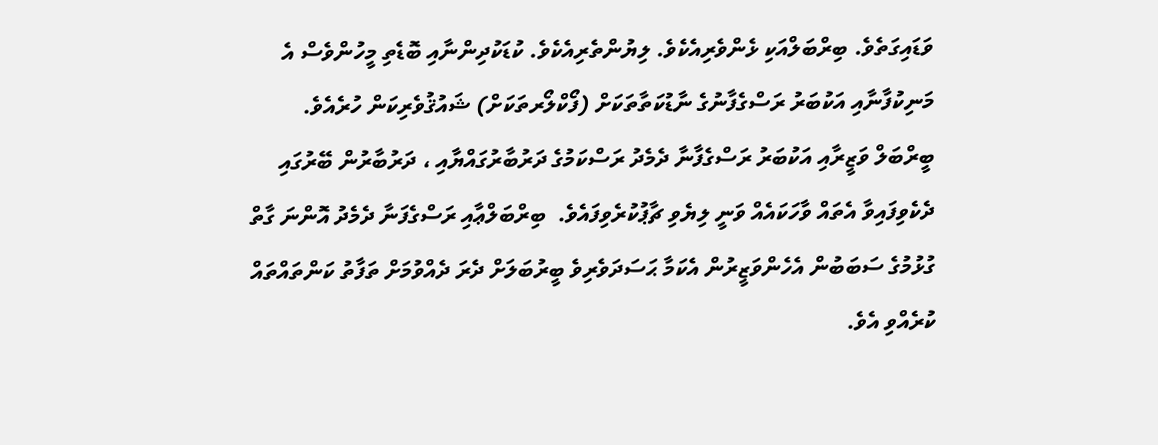ވަޑައިގަތެވެ. ބިރްބަލްއަކި ޅެންވެރިއެކެވެ. ލިޔުންތެރިއެކެވެ. ކުޑަކުދިންނާއި ބޮޑެތި މީހުންވެސް އެ މަނިކުފާނާއި އަކުބަރު ރަސްގެފާނުގެ ނާޑުކަތާތަކަށް (ފޯކްލޯރތަކަށް) ޝައުޤުވެރިކަން ހުރެއެވެ.
ބީރްބަލް ވަޒީރާއި އަކުބަރު ރަސްގެފާނާ ދެމެދު ރަސްކަމުގެ ދަރުބާރުގައްޔާއި ، ދަރުބާރުން ބޭރުގައި ދެކެވިފައިވާ އެތައް ވާހަކައެއް ވަނީ ލިޔެވި ޗާޕުކުރެވިފައެވެ.  ބިރްބަލްޢާއި ރަސްގެފަނާ ދެމެދު އޮންނަ ގާތް ގުޅުމުގެ ސަބަބުން އެހެންވަޒީރުން އެކަމާ ޙަސަދަވެރިވެ ބީރުބަލަށް ދެރަ ދެއްވުމަށް ތަފާތު ކަންތައްތައް ކުރެއްވި އެވެ.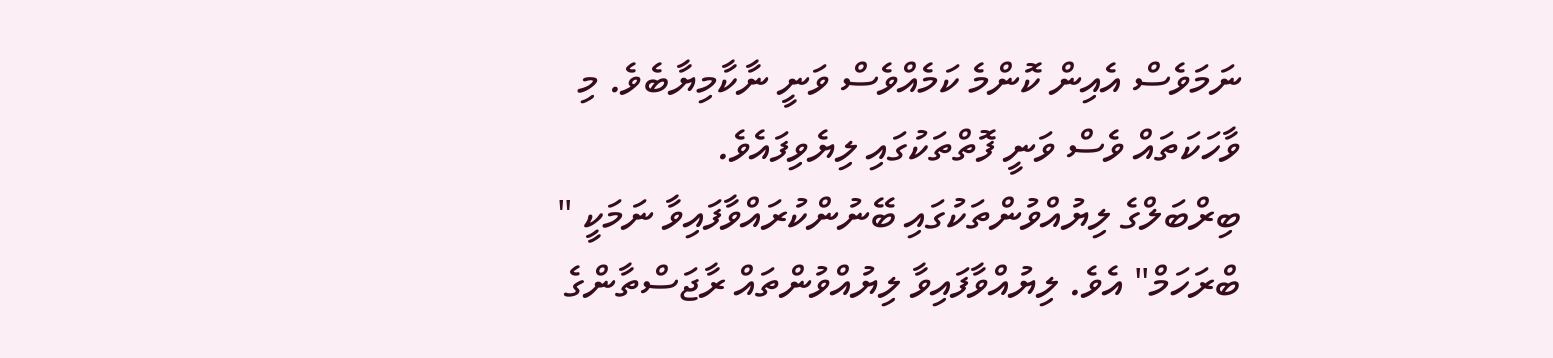ނަމަވެސް އެއިން ކޮންމެ ކަމެއްވެސް ވަނީ ނާކާމިޔާބެވެ. މި ވާހަކަތައް ވެސް ވަނީ ފޮތްތަކުގައި ލިޔެވިފައެވެ.
ބިރްބަލްގެ ލިޔުއްވުންތަކުގައި ބޭނުންކުރައްވާފައިވާ ނަމަކީ " ބްރަހަމް" އެވެ. ލިޔުއްވާފައިވާ ލިޔުއްވުންތައް ރާޖަސްތާންގެ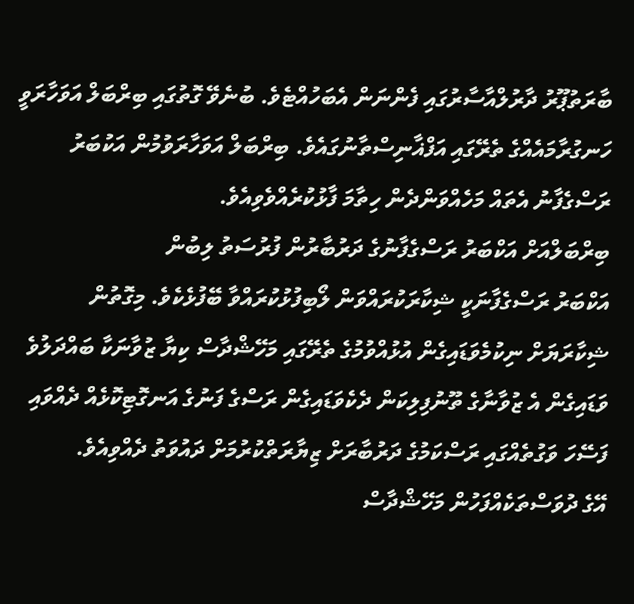ބާރަތުޕޫރު ދާރުލްއާސާރުގައި ފެންނަން އެބަހުއްޓެވެ. ބުނެވޭ ގޮތުގައި ބިރްބަލް އަވަހާރަވީ ހަނގުރާމައެއްގެ ތެރޭގައި އަފްޣާނިސްތާނުގައެވެ. ބިރްބަލް އަވަހާރަވުމުން އަކުބަރު ރަސްގެފާނު އެތައް މަހެއްވަންދެން ހިތާމަ ފާޅުކުރެއްވެވިއެވެ.
ބިރްބަލްއަށް އަކްބަރު ރަސްގެފާނުގެ ދަރުބާރުން ފުރުސަތު ލިބުން
އަކްބަރު ރަސްގެފާނަކީ ޝިކާރަކުރައްވަން ލޯބިފުޅުކުރައްވާ ބޭފުޅެކެވެ. މިގޮތުން ޝިކާރަޔަށް ނިކުމެވަޑައިގެން އުޅުއްވުމުގެ ތެރޭގައި މަހޭޝްދާސް ކިޔާ ޒުވާނަކާ ބައްދަލުވެ ވަޑައިގެން އެ ޒުވާނާގެ ތޫނުފިލިކަން ދެކެވަޑައިގެން ރަސްގެ ފަނުގެ އަނގޮޓިކޮޅެއް ދެއްވައި ފަސޭހަ ވަގުތެއްގައި ރަސްކަމުގެ ދަރުބާރަށް ޒިޔާރަތްކުރުމަށް ދައުވަތު ދެއްވިއެވެ.
އޭގެ ދުވަސްތަކެއްފަހުން މަހޭޝްދާސް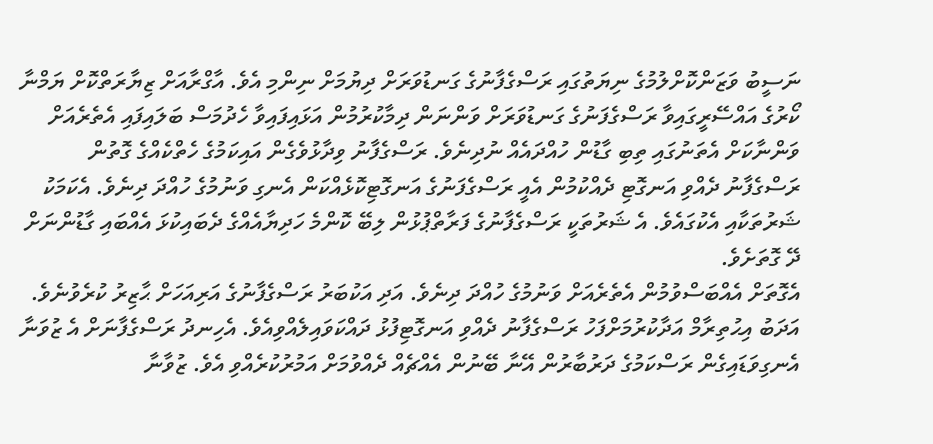ނަސީބު ވަޒަންކޮށްލުމުގެ ނިޔަތުގައި ރަސްގެފާނުގެ ގަނޑުވަރަށް ދިޔުމަށް ނިންމި އެވެ. އާގްރާއަށް ޒިޔާރަތްކޮށް ޔަމްނާ ކޯރުގެ އައްސޭރީގައިވާ ރަސްގެފަނުގެ ގަނޑުވަރަށް ވަންނަން ދިމާކުރުމުން އަޅައިފައިވާ ހެދުމަސް ބަލައިފައި އެތެރެއަށް ވަންނާކަށް އެތަނުގައި ތިބި ގާޑުން ހުއްދައެއް ނުދިނެވެ. ރަސްގެފާނު ވިދާޅުވެގެން އައިކަމުގެ ހެތްކެއްގެ ގޮތުން ރަސްގެފާނު ދެއްވި އަނގޮޓި ދެއްކުމުން އެއީ ރަސްގެފަނުގެ އަނގޮޓިކޮޅެއްކަން އެނގި ވަނުމުގެ ހުއްދަ ދިނެވެ. އެކަމަކު ޝަރުތަކާއި އެކުގައެވެ. އެ ޝަރުތަކީ ރަސްގެފާނުގެ ފަރާތްޕުޅުން ލިބޭ ކޮންމެ ހަދިޔާއެއްގެ ދެބައިކުޅަ އެއްބައި ގާޑުންނަށް ދޭ ގޮތަށެވެ.
އެގޮތަށް އެއްބަސްވުމުން އެތެރެއަށް ވަނުމުގެ ހުއްދަ ދިނެވެ. އަދި އަކުބަރު ރަސްގެފާނުގެ އަރިއަހަށް ޙާޒިރު ކުރެވުނެވެ.  އަދަބު އިޙުތިރާމް އަދާކުރުމަށްފަހު ރަސްގެފާނު ދެއްވި އަނގޮޓިފުޅު ދައްކަވައިލެއްވިއެވެ. އެހިނދު ރަސްގެފާނަށް އެ ޒުވަނާ އެނގިވަޑައިގެން ރަސްކަމުގެ ދަރުބާރުން އޭނާ ބޭނުން އެއްޗެއް ދެއްވުމަށް އަމުރުކުރެއްވި އެވެ. ޒުވާނާ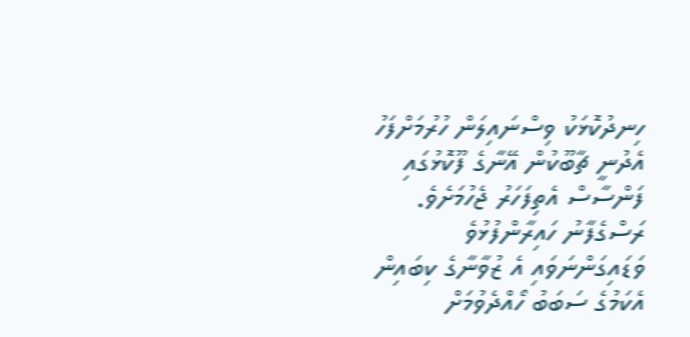ހިނދުކޮޅަކު ވިސްނައިލަން ހުރުމަށްފަހު އެދުނީ ޗާބޫކުން އޭނާގެ ފޫކޮޅުގައި ފަންސާސް އެތިފަހަރު ޖެހުމަށެވެ.
ރަސްގެފާނު ހައިރާންފުޅުވެ ވަޑައިގަންނަވައި އެ ޒުވާނާގެ ކިބައިން އެކަމުގެ ސަބަބު ހޯއްދެވުމަށް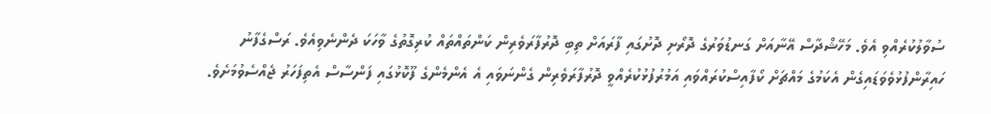ސުވާލުކުރެއްވި އެވެ. މަހޭޝްދާސް އޭނާއަށް ގަނޑުވަރުގެ ދޮރޯށި ދޮށުގައި ފާރައަށް ތިބި ދޮރުފާރަވެރިން ކަންތައްތައް ކުރިގޮތުގެ ވާހަކަ ދެންނެވިއެވެ. ރަސްގެފާނު ހައިރާންފުޅުވެވަޑައިގެން އެކަމުގެ މައްޗަށް ކޯފާއިސްކުރައްވައި އަމުރުފުޅުކުރެއްވީ ދޮރުފާރަވެރިން ގެންނަވައި އެ އެންމެންގެ ފޫކޮޅުގައި ފަންސާސް އެތިފަހަރު ޖެއްސެވުމަށެވެ.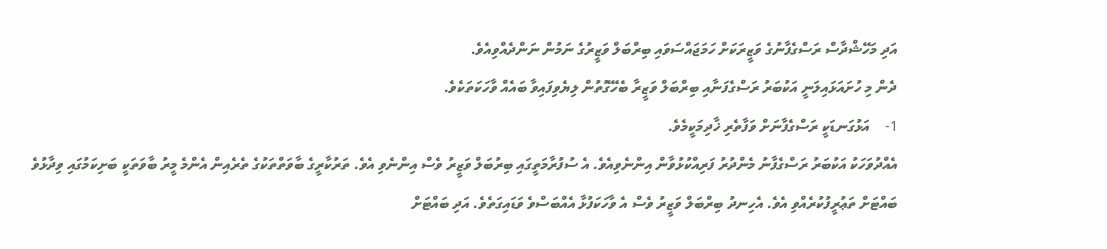އަދި މަހޭޝްދާސް ރަސްގެފާނުގެ ވަޒީރަކަށް ހަމަޖައްސަވައި ބިރްބަލް ވަޒީރުގެ ނަމުން ނަންދެއްވިއެވެ.
ދެން މި ހުށައަޅައިލަނީ އަކުބަރު ރަސްގެފަނާއި ބިރްބަލް ވަޒީރާ ބެހޭގޮތުން ލިޔެވިފައިވާ ބައެއް ވާހަކަތަކެވެ.
1-    އަޅުގަނޑަކީ ރަސްގެފާނަށް ވަފާތެރި ޚާދިމަކީމެވެ.
އެއްދުވަހަކު އަކުބަރު ރަސްގެފާނު މެންދުރު ފަރިއްކުޅުވާން އިންނެވިއެވެ. އެ ސުފުރާމަތީގައި ބިރުބަލް ވަޒީރު ވެސް އިންނެވި އެވެ. ތަރުކާރީގެ ބާވަތްތަކުގެ ތެރެއިން އެންމެ މީރު ބާވަތަކީ ބަށިކަމުގައި ވިދާޅުވެ ބައްޓަށް ތަޢުރީފުކުރެއްވި އެވެ. އެހިނދު ބިރްބަލް ވަޒީރު ވެސް އެ ވާހަކަފުޅާ އެއްބަސްވެ ވަޑައިގަތެވެ. އަދި ބައްޓަށް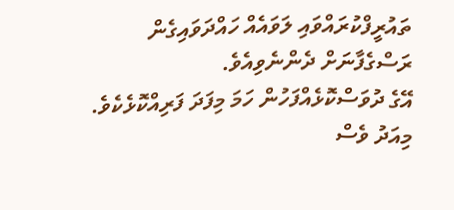ތައުރީފްކުރައްވައި ލަވައެއް ހައްދަވައިގެން ރަސްގެފާނަށް ދެންނެވިއެވެ.
އޭގެ ދުވަސްކޮޅެއްފަހުން ހަމަ މިފަދަ ފަރިއްކޮޅެކެވެ. މިއަދު ވެސް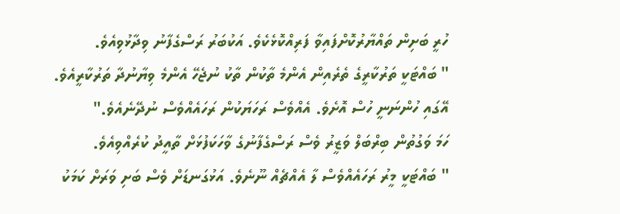ހުރީ ބަށިން ތައްޔާރުކޮށްފައިވާ ފަރިއްކޮޅެކެވެ. އަކުބަރު ރަސްގެފާނު ވިދާޅުވިއެވެ.
" ބައްޓަކީ ތަރުކާރީގެ ތެރެއިން އެންމެ ތާކުން ތާކު ނުޖެހޭ އެންމެ ވިޔާނުދާ ތަރުކާރީއެވެ. އޭގައި ހުންނަނީ ހުސް އޮށެވެ. އެއްވެސް ރަހަޔަކުން ރަހައެއްވެސް ނުދޭނެއެވެ."
ހަމަ ވަގުތުން ބިރްބަލް ވަޒީރު ވެސް ރަސްގެފާނުގެ ވާހަކަފުޅަށް ތާއީދު ކުރެއްވިއެވެ.
" ބައްޓަކީ މީރު ރަހައެއްވެސް ލާ އެއްޗެއް ނޫނެވެ. އަޅުގަނޑަށް ވެސް ބަށި ވަރަށް ކަމަކު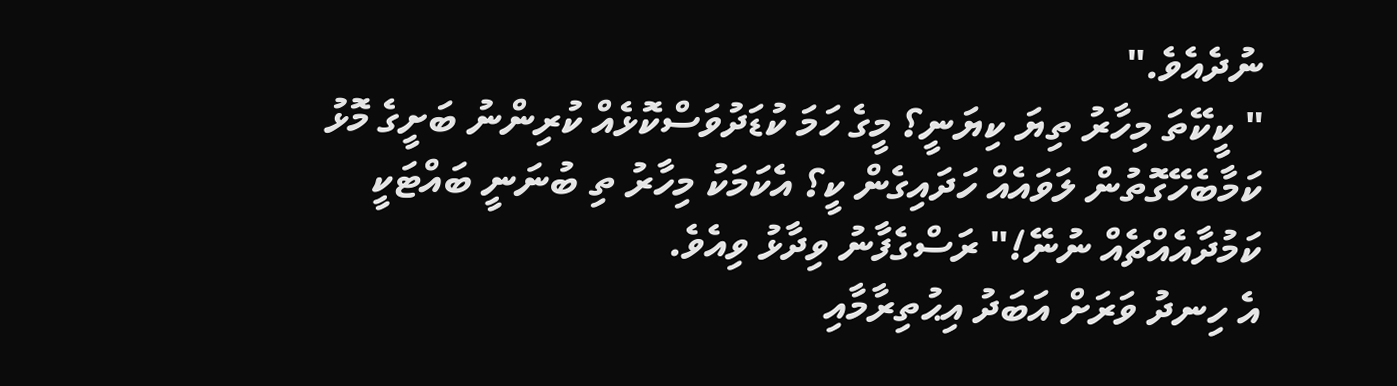ނުދެއެވެ."
" ކީކޭތަ މިހާރު ތިޔަ ކިޔަނީ؟ މީގެ ހަމަ ކުޑަދުވަސްކޮޅެއް ކުރިންނު ބަށީގެ މޮޅު ކަމާބެހޭގޮތުން ލަވައެއް ހަދައިގެން ކީ؟ އެކަމަކު މިހާރު ތި ބުނަނީ ބައްޓަކީ ކަމުދާއެއްޗެއް ނުނޭ!" ރަސްގެފާނު ވިދާޅު ވިއެވެ.
އެ ހިނދު ވަރަށް އަބަދު އިޙުތިރާމާއި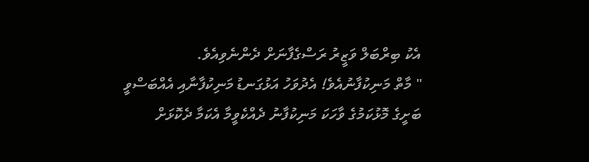އެކު ބިރްބަލް ވަޒީރު ރަސްގެފާނަށް ދެންނެވިއެވެ.
" މާތް މަނިކުފާނުއެވެ! އެދުވަހު އަޅުގަނޑު މަނިކުފާނާއި އެއްބަސްވީ ބަށީގެ މޮޅުކަމުގެ ވާހަކަ މަނިކުފާނު ދެއްކެވީމާ އެކަމާ ދެކޮޅަށް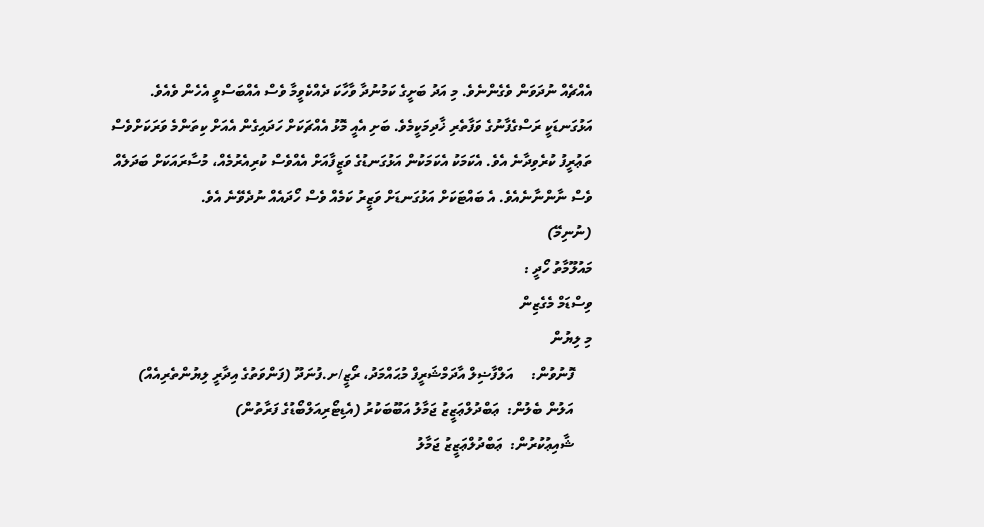އެއްޗެއް ނުދަވަން ވެގެންނެވެ. މި އަދު ބަށީގެ ކަމުނުދާ ވާހާކަ ދެއްކެވީމާ ވެސް އެއްބަސްވީ އެހެން ވެއެވެ. އަޅުގަނޑަކީ ރަސްގެފާނުގެ ވަފާތެރި ޚާދިމަކީމެވެ. ބަށި އެއީ މޮޅު އެއްޗަކަށް ހަދައިގެން އެއަށް ކިތަންމެ ވަރަކަށްވެސް ތަޢުރީފު ކުރެވިދާނެ އެވެ. އެކަމަކު އެކަމަކުން އަޅުގަނޑުގެ ވަޒީފާއަށް އެއްވެސް ކުރިއެރުމެއް، މުސާރައަކަށް ބަދަލެއް ވެސް ނާންނާނެއެވެ. އެ ބައްޓަކަށް އަޅުގަނޑަށް ވަޒީރު ކަމެއް ވެސް ހޯދައެއް ނުދެވޭނެ އެވެ.
(ނުނިމޭ)
މައުލޫމާތު ހޯދީ :
ވިސްޑަމް މެގެޒިން
މި ލިޔުން
     ފޮނުވުން:     އަލްފާޟިލް އާދަމްޝަރީފް މުޙައްމަދު، ރޯޒީ/ށ.ފުނަދޫ (ފަންވަތުގެ އިދާރީ ލިޔުންތެރިއެއް)
     އަލުން ބެލުން:  ޢަބްދުލްޢަޒީޒު ޖަމާލު އަބޫބަކުރު (އެޑިޓޯރިއަލްބޯޑުގެ ފަރާތުން)
     ޝާއިޢުކުރުން:  ޢަބްދުލްޢަޒީޒު ޖަމާލު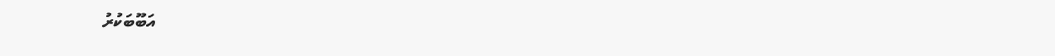އަބޫބަކުރު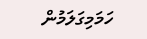ހަމަމިގަލަމުން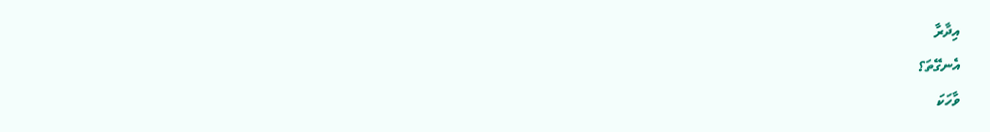އިދާރާ
އެނގޭތަ؟
ވާހަކަ